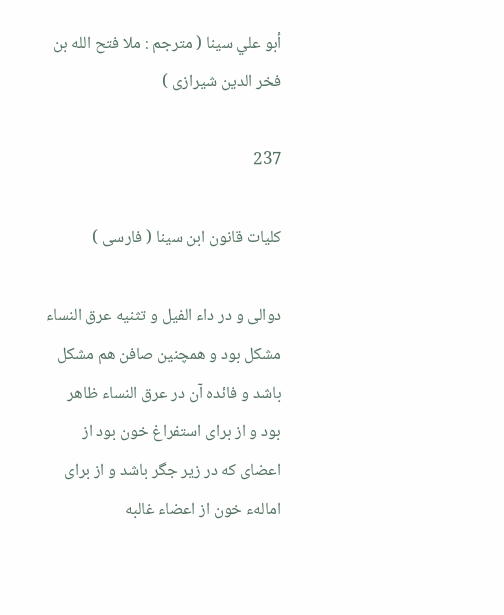أبو علي سينا ( مترجم : ملا فتح الله بن فخر الدين شيرازى )

237

كليات قانون ابن سينا ( فارسى )

دوالى و در داء الفيل و تثنيه عرق النساء مشكل بود و همچنين صافن هم مشكل باشد و فائده آن در عرق النساء ظاهر بود و از براى استفراغ خون بود از اعضاى كه در زير جگر باشد و از براى امالهء خون از اعضاء غالبه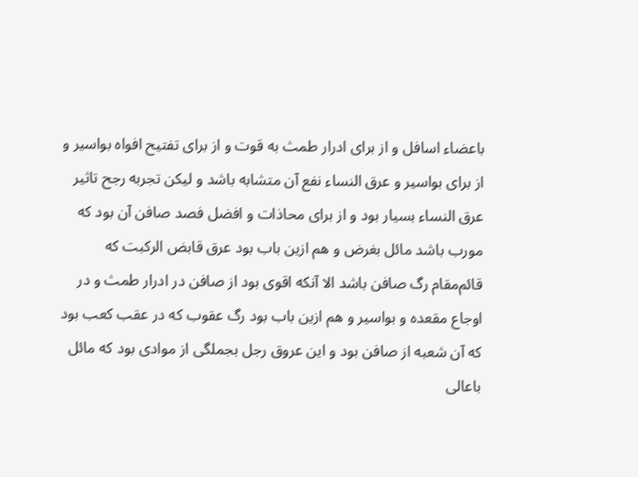باعضاء اسافل و از براى ادرار طمث به قوت و از براى تفتيح افواه بواسير و از براى بواسير و عرق النساء نفع آن متشابه باشد و ليكن تجربه رجح تاثير عرق النساء بسيار بود و از براى محاذات و افضل فصد صافن آن بود كه مورب باشد مائل بغرض و هم ازين باب بود عرق قابض الركبت كه قائم‌مقام رگ صافن باشد الا آنكه اقوى بود از صافن در ادرار طمث و در اوجاع مقعده و بواسير و هم ازين باب بود رگ عقوب كه در عقب كعب بود كه آن شعبه از صافن بود و اين عروق رجل بجملگى از موادى بود كه مائل باعالى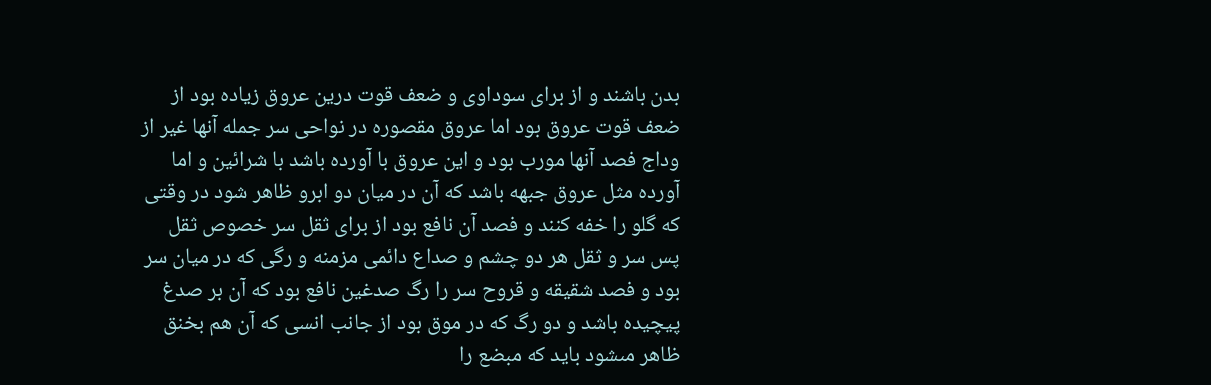بدن باشند و از براى سوداوى و ضعف قوت درين عروق زياده بود از ضعف قوت عروق بود اما عروق مقصوره در نواحى سر جمله آنها غير از وداج فصد آنها مورب بود و اين عروق با آورده باشد با شرائين و اما آورده مثل عروق جبهه باشد كه آن در ميان دو ابرو ظاهر شود در وقتى كه گلو را خفه كنند و فصد آن نافع بود از براى ثقل سر خصوص ثقل پس سر و ثقل هر دو چشم و صداع دائمى مزمنه و رگى كه در ميان سر بود و فصد شقيقه و قروح سر را رگ صدغين نافع بود كه آن بر صدغ پيچيده باشد و دو رگ كه در موق بود از جانب انسى كه آن هم بخنق ظاهر مىشود بايد كه مبضع را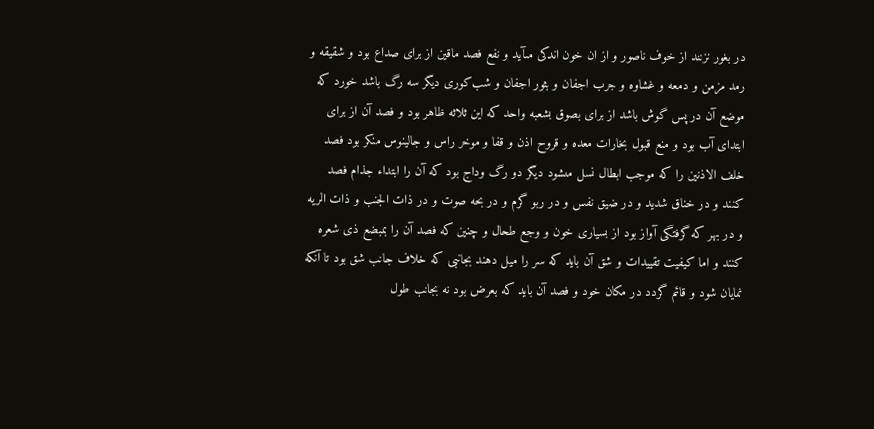در بغور نزنند از خوف ناصور و از ان خون اندكى مىآيد و نفع فصد ماقين از براى صداع بود و شقيقه و رمد مزمن و دمعه و غشاوه و جرب اجفان و بثور اجفان و شب‌كورى ديگر سه رگ باشد خورد كه موضع آن در پس گوش باشد از براى بصوق بشعبه واحد كه اين ثلاثه ظاهر بود و فصد آن از براى ابتداى آب بود و منع قبول بخارات معده و قروح اذن و قفا و موخر راس و جالينوس منكر بود فصد خلف الاذنين را كه موجب ابطال نسل مىشود ديگر دو رگ وداج بود كه آن را ابتداء جذام فصد كنند و در خناق شديد و در ضيق نفس و در ربو گرم و در بحه صوت و در ذات الجنب و ذات الريه و در بهر كه گرفتگى آواز بود از بسيارى خون و وجع طحال و چنين كه فصد آن را بمبضع ذى شعره كنند و اما كيفيت تقييدات و شق آن بايد كه سر را ميل دهند بجانبى كه خلاف جانب شق بود تا آنكه نمايان شود و قائم گردد در مكان خود و فصد آن بايد كه بعرض بود نه بجانب طول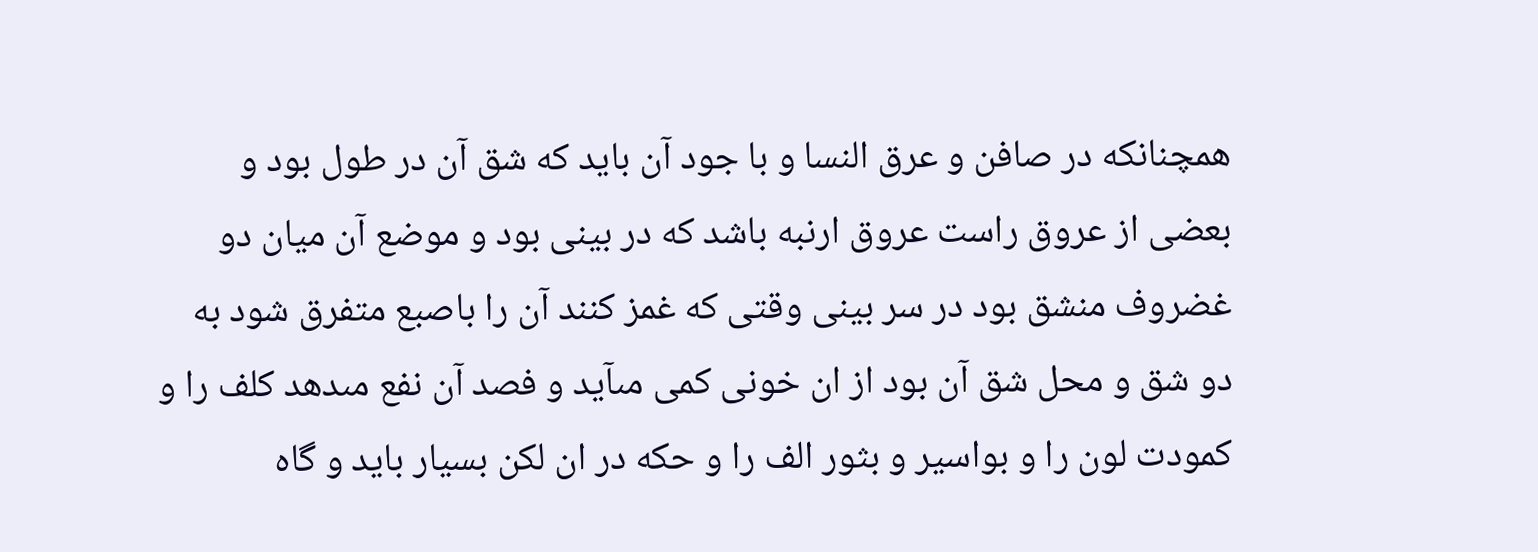همچنانكه در صافن و عرق النسا و با جود آن بايد كه شق آن در طول بود و بعضى از عروق راست عروق ارنبه باشد كه در بينى بود و موضع آن ميان دو غضروف منشق بود در سر بينى وقتى كه غمز كنند آن را باصبع متفرق شود به دو شق و محل شق آن بود از ان خونى كمى مىآيد و فصد آن نفع مىدهد كلف را و كمودت لون را و بواسير و بثور الف را و حكه در ان لكن بسيار بايد و گاه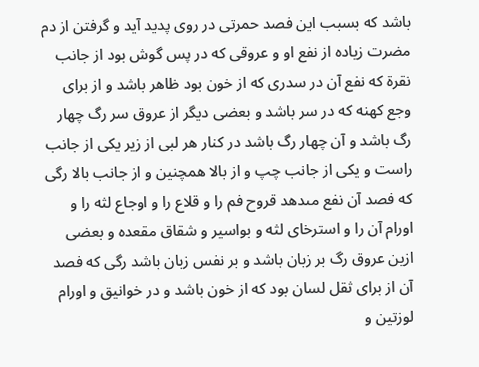باشد كه بسبب اين فصد حمرتى در روى پديد آيد و گرفتن از دم مضرت زياده از نفع او و عروقى كه در پس گوش بود از جانب نقرة كه نفع آن در سدرى كه از خون بود ظاهر باشد و از براى وجع كهنه كه در سر باشد و بعضى ديگر از عروق سر رگ چهار رگ باشد و آن چهار رگ باشد در كنار هر لبى از زير يكى از جانب راست و يكى از جانب چپ و از بالا همچنين و از جانب بالا رگى كه فصد آن نفع مىدهد قروح فم را و قلاع را و اوجاع لثه را و اورام آن را و استرخاى لثه و بواسير و شقاق مقعده و بعضى ازين عروق رگ بر زبان باشد و بر نفس زبان باشد رگى كه فصد آن از براى ثقل لسان بود كه از خون باشد و در خوانيق و اورام لوزتين و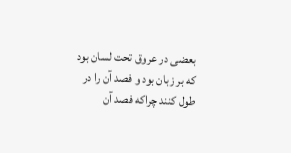بعضى در عروق تحت لسان بود كه بر زبان بود و فصد آن را در طول كنند چراكه فصد آن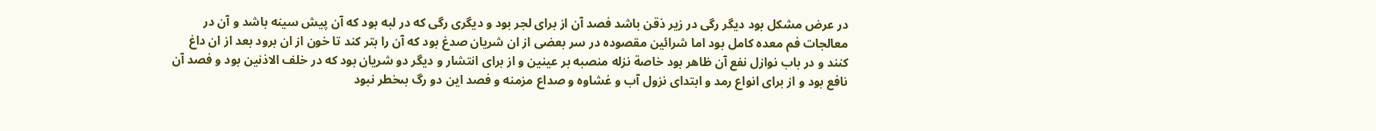در عرض مشكل بود ديگر رگى در زير ذقن باشد فصد آن از براى لجر بود و ديگرى رگى كه در لبه بود كه آن پيش سينه باشد و آن در معالجات فم معده كامل بود اما شرائين مقصوده در سر بعضى از ان شريان صدغ بود كه آن را بتر كند تا خون از ان برود بعد از ان داغ كنند و در باب نوازل نفع آن ظاهر بود خاصة نزله منصبه بر عينين و از براى انتشار و ديگر دو شريان بود كه در خلف الاذنين بود و فصد آن نافع بود و از براى انواع رمد و ابتداى نزول آب و غشاوه و صداع مزمنه و فصد اين دو رگ بىخطر نبود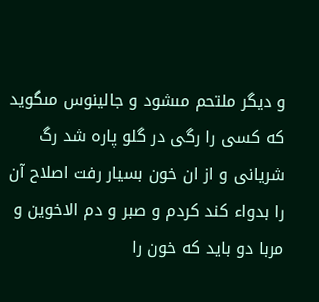و ديگر ملتحم مىشود و جالينوس مىگويد كه كسى را رگى در گلو پاره شد رگ شريانى و از ان خون بسيار رفت اصلاح آن را بدواء كند كردم و صبر و دم الاخوين و مربا دو بايد كه خون را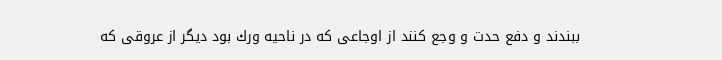ببندند و دفع حدت و وجع كنند از اوجاعى كه در ناحيه ورك بود ديگر از عروقى كه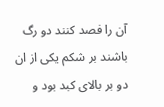آن را فصد كنند دو رگ باشند بر شكم يكى از ان دو بر بالاى كبد بود و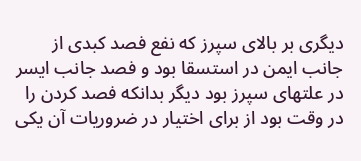ديگرى بر بالاى سپرز كه نفع فصد كبدى از جانب ايمن در استسقا بود و فصد جانب ايسر در علتهاى سپرز بود ديگر بدانكه فصد كردن را در وقت بود از براى اختيار در ضروريات آن يكى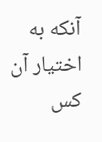آنكه به اختيار آن كس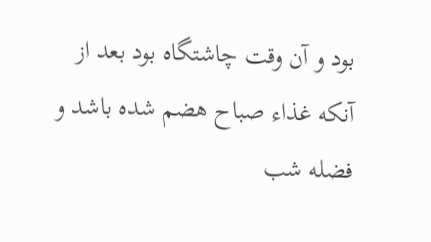بود و آن وقت چاشتگاه بود بعد از آنكه غذاء صباح هضم شده باشد و فضله شب